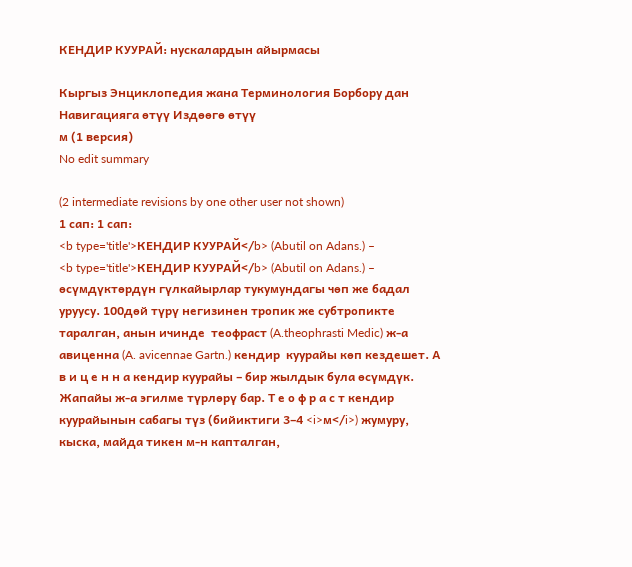КЕНДИР КУУРАЙ: нускалардын айырмасы

Кыргыз Энциклопедия жана Терминология Борбору дан
Навигацияга өтүү Издөөгө өтүү
м (1 версия)
No edit summary

(2 intermediate revisions by one other user not shown)
1 сап: 1 сап:
<b type='title'>КЕНДИР КУУРАЙ</b> (Abutil on Adans.) –
<b type='title'>КЕНДИР КУУРАЙ</b> (Abutil on Adans.) – өсүмдүктөрдүн гүлкайырлар тукумундагы чөп же бадал уруусу. 100дөй түрү негизинен тропик же субтропикте таралган, анын ичинде  теофраст (A.theophrasti Medic) ж-а авиценна (A. avicennae Gartn.) кендир  куурайы көп кездешет. А в и ц е н н а кендир куурайы – бир жылдык була өсүмдүк. Жапайы ж-а эгилме түрлөрү бар. Т е о ф р а с т кендир куурайынын сабагы түз (бийиктиги 3–4 <i>м</i>) жумуру, кыска, майда тикен м-н капталган,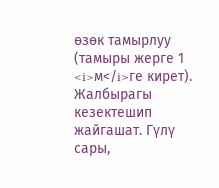өзөк тамырлуу (тамыры жерге 1 <i>м</i>ге кирет). Жалбырагы кезектешип жайгашат. Гүлү сары,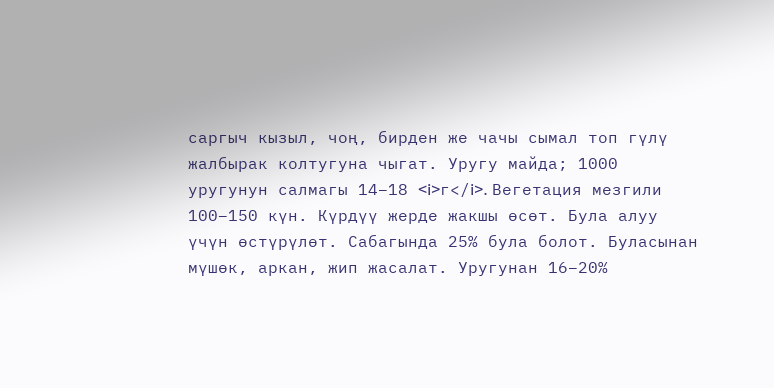саргыч кызыл, чоң, бирден же чачы сымал топ гүлү жалбырак колтугуна чыгат. Уругу майда; 1000 уругунун салмагы 14–18 <i>г</i>. Вегетация мезгили 100–150 күн. Күрдүү жерде жакшы өсөт. Була алуу үчүн өстүрүлөт. Сабагында 25% була болот. Буласынан мүшөк, аркан, жип жасалат. Уругунан 16–20%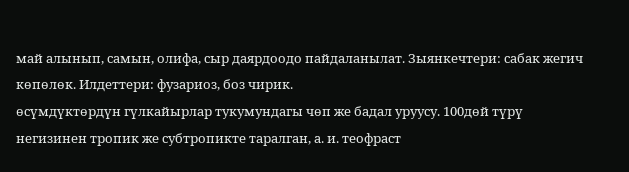май алынып, самын, олифа, сыр даярдоодо пайдаланылат. Зыянкечтери: сабак жегич көпөлөк. Илдеттери: фузариоз, боз чирик.
өсүмдүктөрдүн гүлкайырлар тукумундагы чөп же бадал уруусу. 100дөй түрү негизинен тропик же субтропикте таралган, а. и. теофраст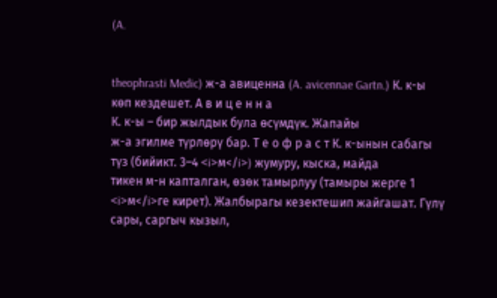(A.


theophrasti Medic) ж-а авиценна (A. avicennae Gartn.) К. к-ы көп кездешет. А в и ц е н н а
К. к-ы – бир жылдык була өсүмдүк. Жапайы
ж-а эгилме түрлөрү бар. Т е о ф р а с т К. к-ынын сабагы түз (бийикт. 3–4 <i>м</i>) жумуру, кыска, майда
тикен м-н капталган, өзөк тамырлуу (тамыры жерге 1 <i>м</i>ге кирет). Жалбырагы кезектешип жайгашат. Гүлү сары, саргыч кызыл,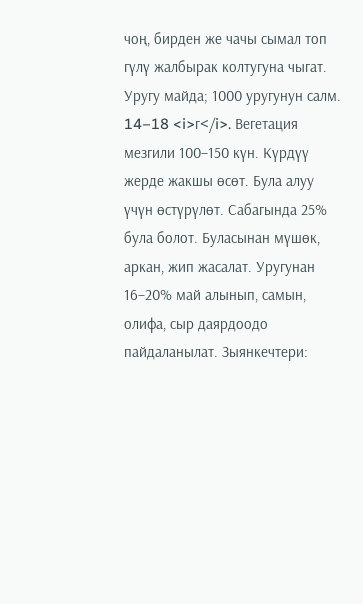чоң, бирден же чачы сымал топ гүлү жалбырак колтугуна чыгат. Уругу майда; 1000 уругунун салм.
14–18 <i>г</i>. Вегетация мезгили 100–150 күн. Күрдүү
жерде жакшы өсөт. Була алуу үчүн өстүрүлөт. Сабагында 25% була болот. Буласынан мүшөк,
аркан, жип жасалат. Уругунан 16–20% май алынып, самын, олифа, сыр даярдоодо пайдаланылат. Зыянкечтери: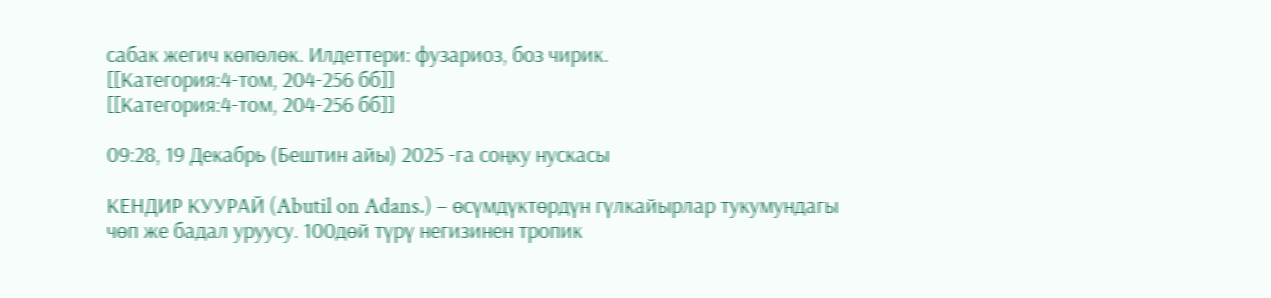сабак жегич көпөлөк. Илдеттери: фузариоз, боз чирик.
[[Категория:4-том, 204-256 бб]]
[[Категория:4-том, 204-256 бб]]

09:28, 19 Декабрь (Бештин айы) 2025 -га соңку нускасы

КЕНДИР КУУРАЙ (Abutil on Adans.) – өсүмдүктөрдүн гүлкайырлар тукумундагы чөп же бадал уруусу. 100дөй түрү негизинен тропик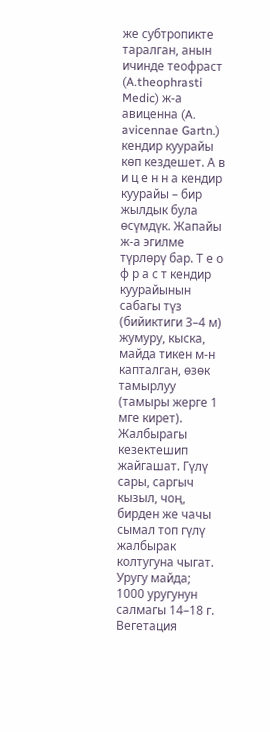же субтропикте таралган, анын ичинде теофраст (A.theophrasti Medic) ж-а авиценна (A. avicennae Gartn.) кендир куурайы көп кездешет. А в и ц е н н а кендир куурайы – бир жылдык була өсүмдүк. Жапайы ж-а эгилме түрлөрү бар. Т е о ф р а с т кендир куурайынын сабагы түз (бийиктиги 3–4 м) жумуру, кыска, майда тикен м-н капталган, өзөк тамырлуу (тамыры жерге 1 мге кирет). Жалбырагы кезектешип жайгашат. Гүлү сары, саргыч кызыл, чоң, бирден же чачы сымал топ гүлү жалбырак колтугуна чыгат. Уругу майда; 1000 уругунун салмагы 14–18 г. Вегетация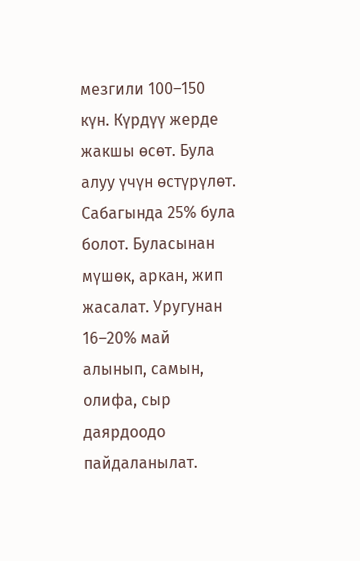мезгили 100–150 күн. Күрдүү жерде жакшы өсөт. Була алуу үчүн өстүрүлөт. Сабагында 25% була болот. Буласынан мүшөк, аркан, жип жасалат. Уругунан 16–20% май алынып, самын, олифа, сыр даярдоодо пайдаланылат.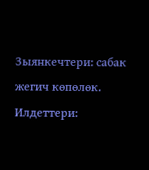Зыянкечтери: сабак жегич көпөлөк. Илдеттери: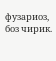фузариоз, боз чирик.